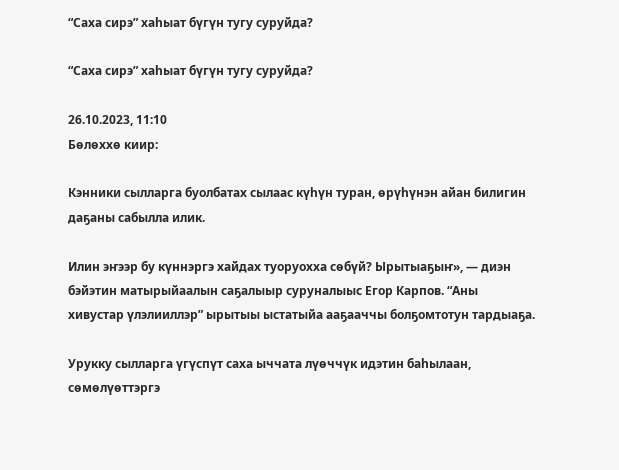“Саха сирэ” хаһыат бүгүн тугу суруйда?

“Саха сирэ” хаһыат бүгүн тугу суруйда?

26.10.2023, 11:10
Бөлөххө киир:

Кэнники сылларга буолбатах сылаас күһүн туран, өрүһүнэн айан билигин даҕаны сабылла илик.

Илин эҥээр бу күннэргэ хайдах туоруохха сөбүй? Ырытыаҕыҥ», — диэн бэйэтин матырыйаалын саҕалыыр суруналыыс Егор Карпов. “Аны хивустар үлэлииллэр” ырытыы ыстатыйа ааҕааччы болҕомтотун тардыаҕа.

Урукку сылларга үгүспүт саха ыччата лүөччүк идэтин баһылаан, сөмөлүөттэргэ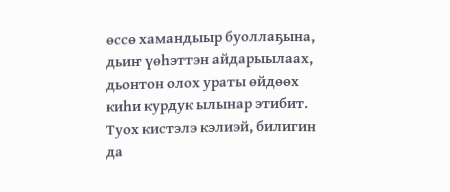өссө хамандыыр буоллаҕына, дьиҥ үөһэттэн айдарыылаах, дьонтон олох ураты өйдөөх киһи курдук ылынар этибит. Туох кистэлэ кэлиэй, билигин да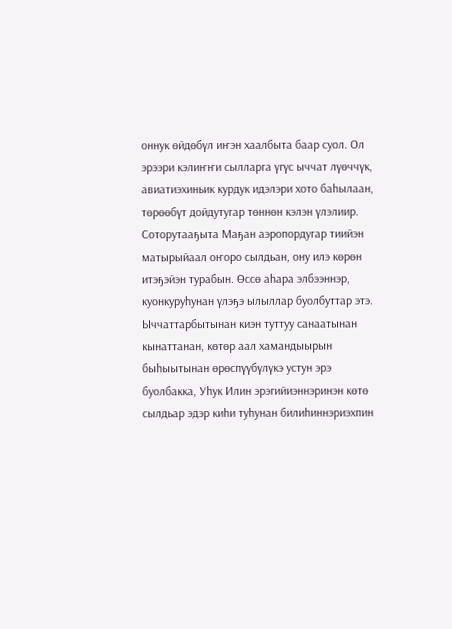оннук өйдөбүл иҥэн хаалбыта баар суол. Ол эрээри кэлиҥҥи сылларга үгүс ыччат лүөччүк, авиатиэхиньик курдук идэлэри хото баһылаан, төрөөбүт дойдутугар төннөн кэлэн үлэлиир. Соторутааҕыта Маҕан аэропордугар тиийэн матырыйаал оҥоро сылдьан, ону илэ көрөн итэҕэйэн турабын. Өссө аһара элбээннэр, куонкуруһунан үлэҕэ ылыллар буолбуттар этэ. Ыччаттарбытынан киэн туттуу санаатынан кынаттанан, көтөр аал хамандыырын быһыытынан өрөспүүбүлүкэ устун эрэ буолбакка, Уһук Илин эрэгийиэннэринэн көтө сылдьар эдэр киһи туһунан билиһиннэриэхпин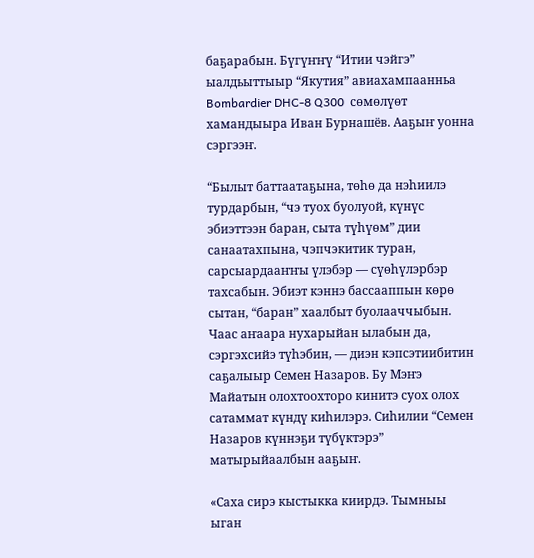баҕарабын. Бүгүҥҥү “Итии чэйгэ” ыалдьыттыыр “Якутия” авиахампаанньа Bombardier DHC-8 Q300  сөмөлүөт хамандыыра Иван Бурнашёв. Ааҕыҥ уонна сэргээҥ.

“Былыт баттаатаҕына, төһө да нэһиилэ турдарбын, “чэ туох буолуой, күнүс эбиэттээн баран, сыта түһүөм” дии санаатахпына, чэпчэкитик туран, сарсыардааҥҥы үлэбэр — сүөһүлэрбэр тахсабын. Эбиэт кэннэ бассааппын көрө сытан, “баран” хаалбыт буолааччыбын. Чаас аҥаара нухарыйан ылабын да, сэргэхсийэ түһэбин, — диэн кэпсэтиибитин саҕалыыр Семен Назаров. Бу Мэҥэ Майатын олохтоохторо кинитэ суох олох сатаммат күндү киһилэрэ. Сиһилии “Семен Назаров күннэҕи түбүктэрэ” матырыйаалбын ааҕыҥ.

«Саха сирэ кыстыкка киирдэ. Тымныы ыган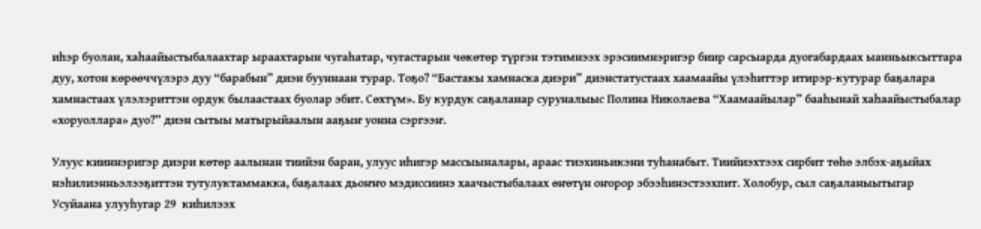иһэр буолан, хаһаайыстыбалаахтар ыраахтарын чугаһатар, чугастарын чөкөтөр түргэн тэтимнээх эрэсиимнэригэр биир сарсыарда дуогабардаах ыанньыксыттара дуу, хотон көрөөччүлэрэ дуу “барабын” диэн бууннаан турар. Тоҕо? “Бастакы хамнаска диэри” диэнстатустаах хаамаайы үлэһиттэр итирэр-кутурар баҕалара хамнастаах үлэлэриттэн ордук былаастаах буолар эбит. Сөхтүм». Бу курдук саҕаланар суруналыыс Полина Николаева “Хаамаайылар” бааһынай хаһаайыстыбалар «хоруоллара» дуо?” диэн сытыы матырыйаалын ааҕыҥ уонна сэргээҥ.

Улуус кииннэригэр диэри көтөр аалынан тиийэн баран, улуус иһигэр массыыналары, араас тиэхиньикэни туһанабыт. Тиийиэхтээх сирбит төһө элбэх-аҕыйах нэһилиэнньэлээҕиттэн тутулуктаммакка, баҕалаах дьоҥҥо мэдиссиинэ хаачыстыбалаах өҥөтүн оҥорор эбээһинэстээхпит. Холобур, сыл саҕаланыытыгар Усуйаана улууһугар 29  киһилээх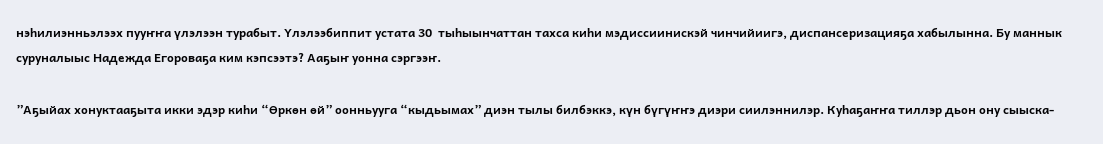нэһилиэнньэлээх пууҥҥа үлэлээн турабыт. Үлэлээбиппит устата 30  тыһыынчаттан тахса киһи мэдиссиинискэй чинчийиигэ, диспансеризацияҕа хабылынна. Бу маннык  суруналыыс Надежда Егороваҕа ким кэпсээтэ? Ааҕыҥ уонна сэргээҥ.

”Аҕыйах хонуктааҕыта икки эдэр киһи “Өркөн өй” оонньууга “кыдьымах” диэн тылы билбэккэ, күн бүгүҥҥэ диэри сиилэннилэр. Куһаҕаҥҥа тиллэр дьон ону сыыска-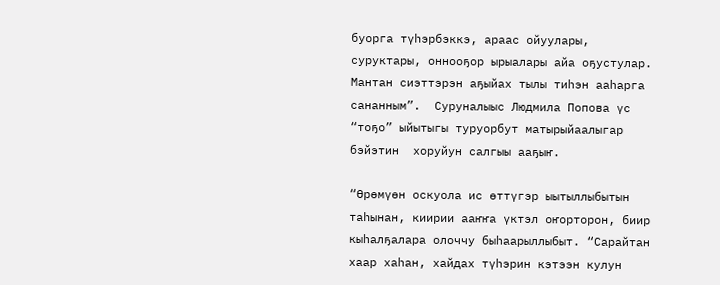буорга түһэрбэккэ, араас ойуулары, суруктары, оннооҕор ырыалары айа оҕустулар. Мантан сиэттэрэн аҕыйах тылы тиһэн ааһарга сананным”.  Суруналыыс Людмила Попова үс  “тоҕо” ыйытыгы туруорбут матырыйаалыгар бэйэтин  хоруйун салгыы ааҕыҥ.

“Өрөмүөн оскуола ис өттүгэр ыытыллыбытын таһынан, киирии ааҥҥа үктэл оҥорторон, биир кыһалҕалара олоччу быһаарыллыбыт. “Сарайтан хаар хаһан, хайдах түһэрин кэтээн кулун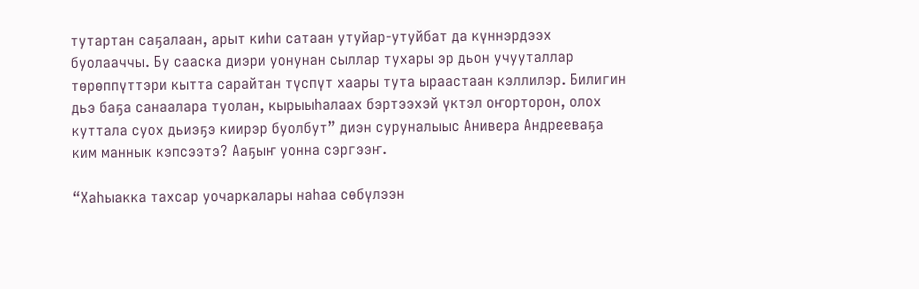тутартан саҕалаан, арыт киһи сатаан утуйар-утуйбат да күннэрдээх буолааччы. Бу сааска диэри уонунан сыллар тухары эр дьон учууталлар төрөппүттэри кытта сарайтан түспүт хаары тута ыраастаан кэллилэр. Билигин дьэ баҕа санаалара туолан, кырыыһалаах бэртээхэй үктэл оҥорторон, олох куттала суох дьиэҕэ киирэр буолбут” диэн суруналыыс Анивера Андрееваҕа ким маннык кэпсээтэ? Ааҕыҥ уонна сэргээҥ.

“Хаһыакка тахсар уочаркалары наһаа сөбүлээн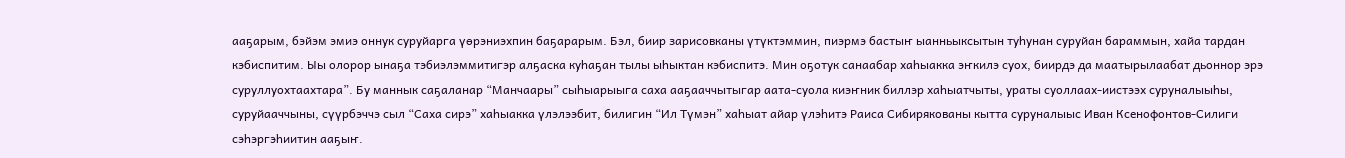ааҕарым, бэйэм эмиэ оннук суруйарга үөрэниэхпин баҕарарым. Бэл, биир зарисовканы үтүктэммин, пиэрмэ бастыҥ ыанньыксытын туһунан суруйан бараммын, хайа тардан кэбиспитим. Ыы олорор ынаҕа тэбиэлэммитигэр алҕаска куһаҕан тылы ыһыктан кэбиспитэ. Мин оҕотук санаабар хаһыакка эҥкилэ суох, биирдэ да маатырылаабат дьоннор эрэ суруллуохтаахтара”. Бу маннык саҕаланар “Манчаары” сыһыарыыга саха ааҕааччытыгар аата-суола киэҥник биллэр хаһыатчыты, ураты суоллаах-иистээх суруналыыһы, суруйааччыны, сүүрбэччэ сыл “Саха сирэ” хаһыакка үлэлээбит, билигин “Ил Түмэн” хаһыат айар үлэһитэ Раиса Сибирякованы кытта суруналыыс Иван Ксенофонтов-Силиги сэһэргэһиитин ааҕыҥ.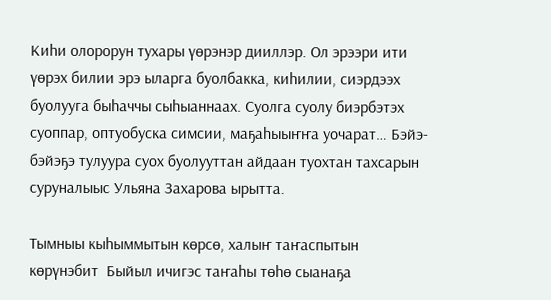Киһи олорорун тухары үөрэнэр дииллэр. Ол эрээри ити үөрэх билии эрэ ыларга буолбакка, киһилии, сиэрдээх буолууга быһаччы сыһыаннаах. Суолга суолу биэрбэтэх суоппар, оптуобуска симсии, маҕаһыыҥҥа уочарат… Бэйэ-бэйэҕэ тулуура суох буолууттан айдаан туохтан тахсарын суруналыыс Ульяна Захарова ырытта.

Тымныы кыһыммытын көрсө, халыҥ таҥаспытын көрүнэбит  Быйыл ичигэс таҥаһы төһө сыанаҕа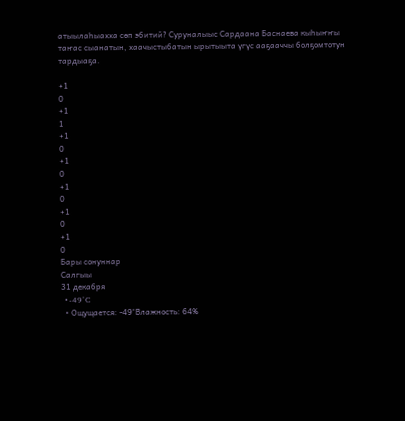атыылаһыахха сөп эбитий? Суруналыыс Сардаана Баснаева кыһыҥҥы таҥас сыанатын, хаачыстыбатын ырытыыта үгүс ааҕааччы болҕомтотун тардыаҕа.

+1
0
+1
1
+1
0
+1
0
+1
0
+1
0
+1
0
Бары сонуннар
Салгыы
31 декабря
  • -49°C
  • Ощущается: -49°Влажность: 64%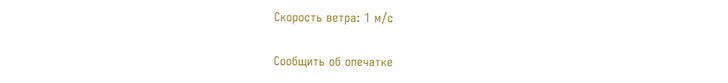Скорость ветра: 1 м/с

Сообщить об опечатке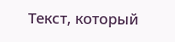Текст, который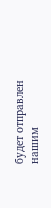будет отправлен нашим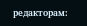редакторам: